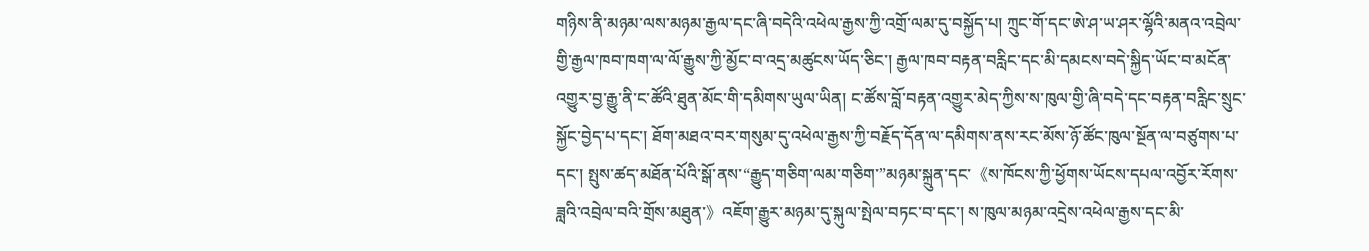གཉིས་ནི་མཉམ་ལས་མཉམ་རྒྱལ་དང་ཞི་བདེའི་འཕེལ་རྒྱས་ཀྱི་འགྲོ་ལམ་དུ་བསྐྱོད་པ། ཀྲུང་གོ་དང་ཨེ་ཤ་ཡ་ཤར་ལྷོའི་མནའ་འབྲེལ་གྱི་རྒྱལ་ཁབ་ཁག་ལ་ལོ་རྒྱུས་ཀྱི་མྱོང་བ་འདྲ་མཚུངས་ཡོད་ཅིང་། རྒྱལ་ཁབ་བརྟན་བརླིང་དང་མི་དམངས་བདེ་སྐྱིད་ཡོང་བ་མངོན་འགྱུར་བྱ་རྒྱུ་ནི་ང་ཚོའི་ཐུན་མོང་གི་དམིགས་ཡུལ་ཡིན། ང་ཚོས་བློ་བརྟན་འགྱུར་མེད་ཀྱིས་ས་ཁུལ་གྱི་ཞི་བདེ་དང་བརྟན་བརླིང་སྲུང་སྐྱོང་བྱེད་པ་དང་། ཐོག་མཐའ་བར་གསུམ་དུ་འཕེལ་རྒྱས་ཀྱི་བརྗོད་དོན་ལ་དམིགས་ནས་རང་མོས་ཉོ་ཚོང་ཁུལ་སྔོན་ལ་བཙུགས་པ་དང་། སྤུས་ཚད་མཐོན་པོའི་སྒོ་ནས་“རྒྱུད་གཅིག་ལམ་གཅིག་”མཉམ་སྐྲུན་དང་《ས་ཁོངས་ཀྱི་ཕྱོགས་ཡོངས་དཔལ་འབྱོར་རོགས་ཟླའི་འབྲེལ་བའི་གྲོས་མཐུན་》འཇོག་རྒྱུར་མཉམ་དུ་སྐུལ་སྤེལ་བཏང་བ་དང་། ས་ཁུལ་མཉམ་འདྲེས་འཕེལ་རྒྱས་དང་མི་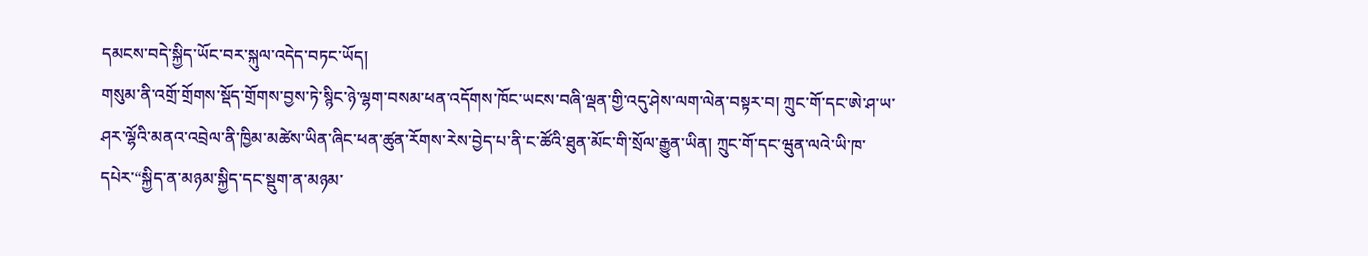དམངས་བདེ་སྐྱིད་ཡོང་བར་སྐུལ་འདེད་བཏང་ཡོད།
གསུམ་ནི་འགྲོ་གྲོགས་སྡོད་གྲོགས་བྱས་ཏེ་སྙིང་ཉེ་ལྷག་བསམ་ཕན་འདོགས་ཁོང་ཡངས་བཞི་ལྡན་གྱི་འདུ་ཤེས་ལག་ལེན་བསྟར་བ། ཀྲུང་གོ་དང་ཨེ་ཤ་ཡ་ཤར་ལྷོའི་མནའ་འབྲེལ་ནི་ཁྱིམ་མཚེས་ཡིན་ཞིང་ཕན་ཚུན་རོགས་རེས་བྱེད་པ་ནི་ང་ཚོའི་ཐུན་མོང་གི་སྲོལ་རྒྱུན་ཡིན། ཀྲུང་གོ་དང་ཝུན་ལའེ་ཡི་ཁ་དཔེར་“སྐྱིད་ན་མཉམ་སྐྱིད་དང་སྡུག་ན་མཉམ་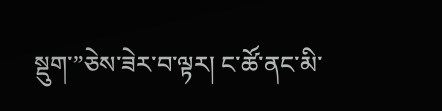སྡུག་”ཅེས་ཟེར་བ་ལྟར། ང་ཚོ་ནང་མི་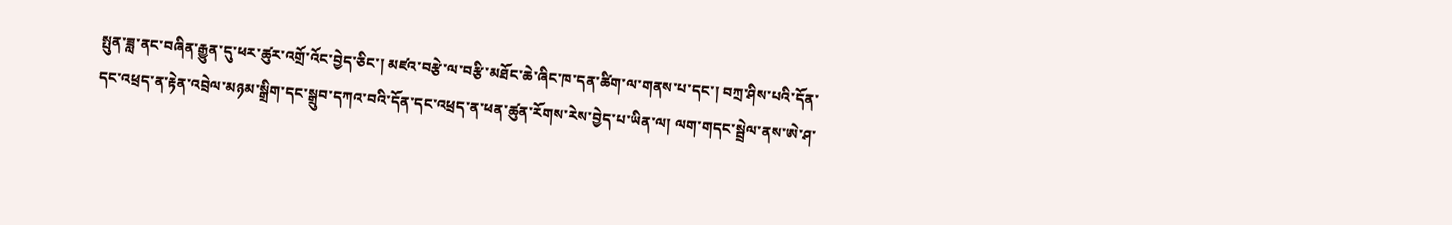སྤུན་ཟླ་ནང་བཞིན་རྒྱུན་དུ་ཕར་ཚུར་འགྲོ་འོང་བྱེད་ཅིང་། མཛའ་བརྩེ་ལ་བརྩི་མཐོང་ཆེ་ཞིང་ཁ་དན་ཚིག་ལ་གནས་པ་དང་། བཀྲ་ཤིས་པའི་དོན་དང་འཕྲད་ན་རྟེན་འབྲེལ་མཉམ་སྒྲིག་དང་སྒྲུབ་དཀའ་བའི་དོན་དང་འཕྲད་ན་ཕན་ཚུན་རོགས་རེས་བྱེད་པ་ཡིན་ལ། ལག་གདང་སྦྲེལ་ནས་ཨེ་ཤ་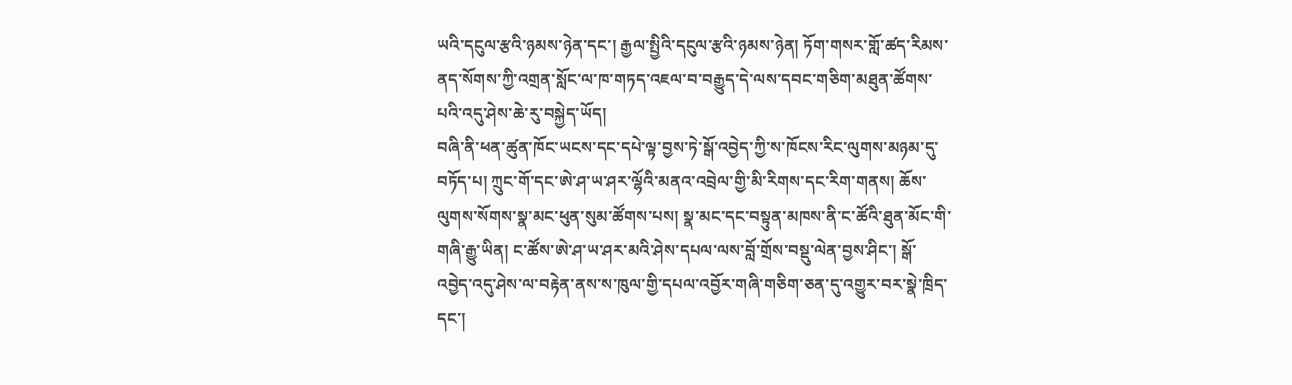ཡའི་དངུལ་རྩའི་ཉམས་ཉེན་དང་། རྒྱལ་སྤྱིའི་དངུལ་རྩའི་ཉམས་ཉེན། ཏོག་གསར་གློ་ཚད་རིམས་ནད་སོགས་ཀྱི་འགྲན་སློང་ལ་ཁ་གཏད་འཇལ་བ་བརྒྱུད་དེ་ལས་དབང་གཅིག་མཐུན་ཚོགས་པའི་འདུ་ཤེས་ཆེ་རུ་བསྐྱེད་ཡོད།
བཞི་ནི་ཕན་ཚུན་ཁོང་ཡངས་དང་དཔེ་ལྟ་བྱས་ཏེ་སྒོ་འབྱེད་ཀྱི་ས་ཁོངས་རིང་ལུགས་མཉམ་དུ་བཏོད་པ། ཀྲུང་གོ་དང་ཨེ་ཤ་ཡ་ཤར་ལྷོའི་མནའ་འབྲེལ་གྱི་མི་རིགས་དང་རིག་གནས། ཆོས་ལུགས་སོགས་སྣ་མང་ཕུན་སུམ་ཚོགས་པས། སྣ་མང་དང་བསྟུན་མཁས་ནི་ང་ཚོའི་ཐུན་མོང་གི་གཞི་རྒྱུ་ཡིན། ང་ཚོས་ཨེ་ཤ་ཡ་ཤར་མའི་ཤེས་དཔལ་ལས་བློ་གྲོས་བསྡུ་ལེན་བྱས་ཤིང་། སྒོ་འབྱེད་འདུ་ཤེས་ལ་བརྟེན་ནས་ས་ཁུལ་གྱི་དཔལ་འབྱོར་གཞི་གཅིག་ཅན་དུ་འགྱུར་བར་སྣེ་ཁྲིད་དང་།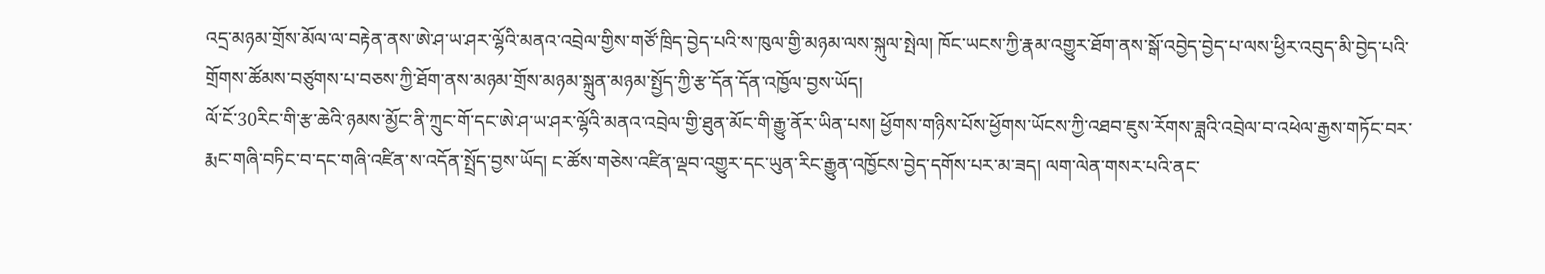འདྲ་མཉམ་གྲོས་མོལ་ལ་བརྟེན་ནས་ཨེ་ཤ་ཡ་ཤར་ལྷོའི་མནའ་འབྲེལ་གྱིས་གཙོ་ཁྲིད་བྱེད་པའི་ས་ཁུལ་གྱི་མཉམ་ལས་སྐུལ་སྤེལ། ཁོང་ཡངས་ཀྱི་རྣམ་འགྱུར་ཐོག་ནས་སྒོ་འབྱེད་བྱེད་པ་ལས་ཕྱིར་འབུད་མི་བྱེད་པའི་གྲོགས་ཚོམས་བཙུགས་པ་བཅས་ཀྱི་ཐོག་ནས་མཉམ་གྲོས་མཉམ་སྐྲུན་མཉམ་སྤྱོད་ཀྱི་རྩ་དོན་དོན་འཁྱོལ་བྱས་ཡོད།
ལོ་ངོ་30རིང་གི་རྩ་ཆེའི་ཉམས་མྱོང་ནི་ཀྲུང་གོ་དང་ཨེ་ཤ་ཡ་ཤར་ལྷོའི་མནའ་འབྲེལ་གྱི་ཐུན་མོང་གི་རྒྱུ་ནོར་ཡིན་པས། ཕྱོགས་གཉིས་པོས་ཕྱོགས་ཡོངས་ཀྱི་འཐབ་ཇུས་རོགས་ཟླའི་འབྲེལ་བ་འཕེལ་རྒྱས་གཏོང་བར་རྨང་གཞི་བཏིང་བ་དང་གཞི་འཛིན་ས་འདོན་སྤྲོད་བྱས་ཡོད། ང་ཚོས་གཅེས་འཛིན་ལྡབ་འགྱུར་དང་ཡུན་རིང་རྒྱུན་འཁྱོངས་བྱེད་དགོས་པར་མ་ཟད། ལག་ལེན་གསར་པའི་ནང་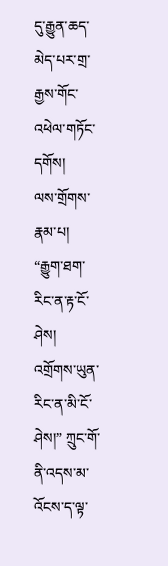དུ་རྒྱུན་ཆད་མེད་པར་གྲ་རྒྱས་གོང་འཕེལ་གཏོང་དགོས།
ལས་གྲོགས་རྣམ་པ།
“རྒྱུག་ཐག་རིང་ན་རྟ་ངོ་ཤེས། འགྲོགས་ཡུན་རིང་ན་མི་ངོ་ཤེས།” ཀྲུང་གོ་ནི་འདས་མ་འོངས་ད་ལྟ་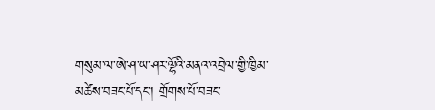གསུམ་ལ་ཨེ་ཤ་ཡ་ཤར་ལྷོའི་མནའ་འབྲེལ་གྱི་ཁྱིམ་མཚེས་བཟང་པོ་དང་། གྲོགས་པོ་བཟང་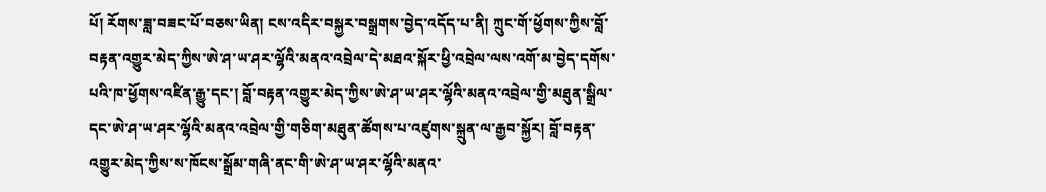པོ། རོགས་ཟླ་བཟང་པོ་བཅས་ཡིན། ངས་འདིར་བསྐྱར་བསྒྲགས་བྱེད་འདོད་པ་ནི། ཀྲུང་གོ་ཕྱོགས་ཀྱིས་བློ་བརྟན་འགྱུར་མེད་ཀྱིས་ཨེ་ཤ་ཡ་ཤར་ལྷོའི་མནའ་འབྲེལ་དེ་མཐའ་སྐོར་ཕྱི་འབྲེལ་ལས་འགོ་མ་བྱེད་དགོས་པའི་ཁ་ཕྱོགས་འཛིན་རྒྱུ་དང་། བློ་བརྟན་འགྱུར་མེད་ཀྱིས་ཨེ་ཤ་ཡ་ཤར་ལྷོའི་མནའ་འབྲེལ་གྱི་མཐུན་སྒྲིལ་དང་ཨེ་ཤ་ཡ་ཤར་ལྷོའི་མནའ་འབྲེལ་གྱི་གཅིག་མཐུན་ཚོགས་པ་འཛུགས་སྐྲུན་ལ་རྒྱབ་སྐྱོར། བློ་བརྟན་འགྱུར་མེད་ཀྱིས་ས་ཁོངས་སྒྲོམ་གཞི་ནང་གི་ཨེ་ཤ་ཡ་ཤར་ལྷོའི་མནའ་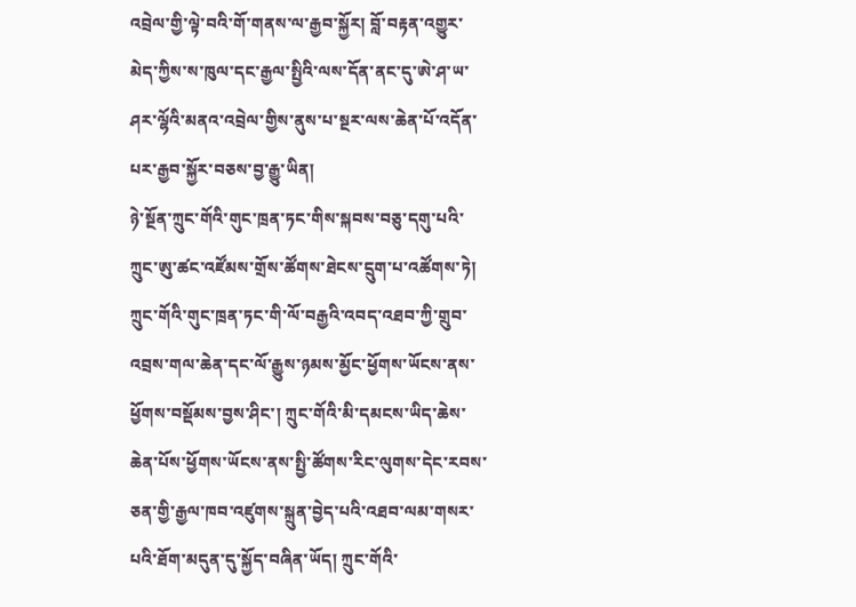འབྲེལ་གྱི་ལྟེ་བའི་གོ་གནས་ལ་རྒྱབ་སྐྱོར། བློ་བརྟན་འགྱུར་མེད་ཀྱིས་ས་ཁུལ་དང་རྒྱལ་སྤྱིའི་ལས་དོན་ནང་དུ་ཨེ་ཤ་ཡ་ཤར་ལྷོའི་མནའ་འབྲེལ་གྱིས་ནུས་པ་སྔར་ལས་ཆེན་པོ་འདོན་པར་རྒྱབ་སྐྱོར་བཅས་བྱ་རྒྱུ་ཡིན།
ཉེ་སྔོན་ཀྲུང་གོའི་གུང་ཁྲན་ཏང་གིས་སྐབས་བཅུ་དགུ་པའི་ཀྲུང་ཨུ་ཚང་འཛོམས་གྲོས་ཚོགས་ཐེངས་དྲུག་པ་འཚོགས་ཏེ། ཀྲུང་གོའི་གུང་ཁྲན་ཏང་གི་ལོ་བརྒྱའི་འབད་འཐབ་ཀྱི་གྲུབ་འབྲས་གལ་ཆེན་དང་ལོ་རྒྱུས་ཉམས་མྱོང་ཕྱོགས་ཡོངས་ནས་ཕྱོགས་བསྡོམས་བྱས་ཤིང་། ཀྲུང་གོའི་མི་དམངས་ཡིད་ཆེས་ཆེན་པོས་ཕྱོགས་ཡོངས་ནས་སྤྱི་ཚོགས་རིང་ལུགས་དེང་རབས་ཅན་གྱི་རྒྱལ་ཁབ་འཛུགས་སྐྲུན་བྱེད་པའི་འཐབ་ལམ་གསར་པའི་ཐོག་མདུན་དུ་སྐྱོད་བཞིན་ཡོད། ཀྲུང་གོའི་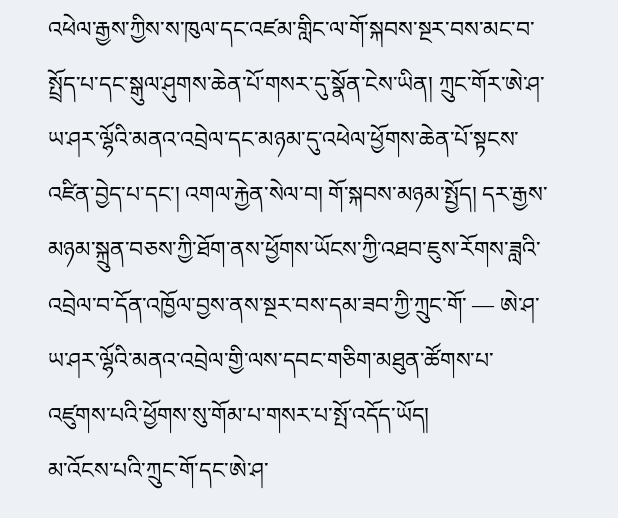འཕེལ་རྒྱས་ཀྱིས་ས་ཁུལ་དང་འཛམ་གླིང་ལ་གོ་སྐབས་སྔར་བས་མང་བ་སྤྲོད་པ་དང་སྒུལ་ཤུགས་ཆེན་པོ་གསར་དུ་སྣོན་ངེས་ཡིན། ཀྲུང་གོར་ཨེ་ཤ་ཡ་ཤར་ལྷོའི་མནའ་འབྲེལ་དང་མཉམ་དུ་འཕེལ་ཕྱོགས་ཆེན་པོ་སྟངས་འཛིན་བྱེད་པ་དང་། འགལ་རྐྱེན་སེལ་བ། གོ་སྐབས་མཉམ་སྤྱོད། དར་རྒྱས་མཉམ་སྐྲུན་བཅས་ཀྱི་ཐོག་ནས་ཕྱོགས་ཡོངས་ཀྱི་འཐབ་ཇུས་རོགས་ཟླའི་འབྲེལ་བ་དོན་འཁྱོལ་བྱས་ནས་སྔར་བས་དམ་ཟབ་ཀྱི་ཀྲུང་གོ་ — ཨེ་ཤ་ཡ་ཤར་ལྷོའི་མནའ་འབྲེལ་གྱི་ལས་དབང་གཅིག་མཐུན་ཚོགས་པ་འཛུགས་པའི་ཕྱོགས་སུ་གོམ་པ་གསར་པ་སྤོ་འདོད་ཡོད།
མ་འོངས་པའི་ཀྲུང་གོ་དང་ཨེ་ཤ་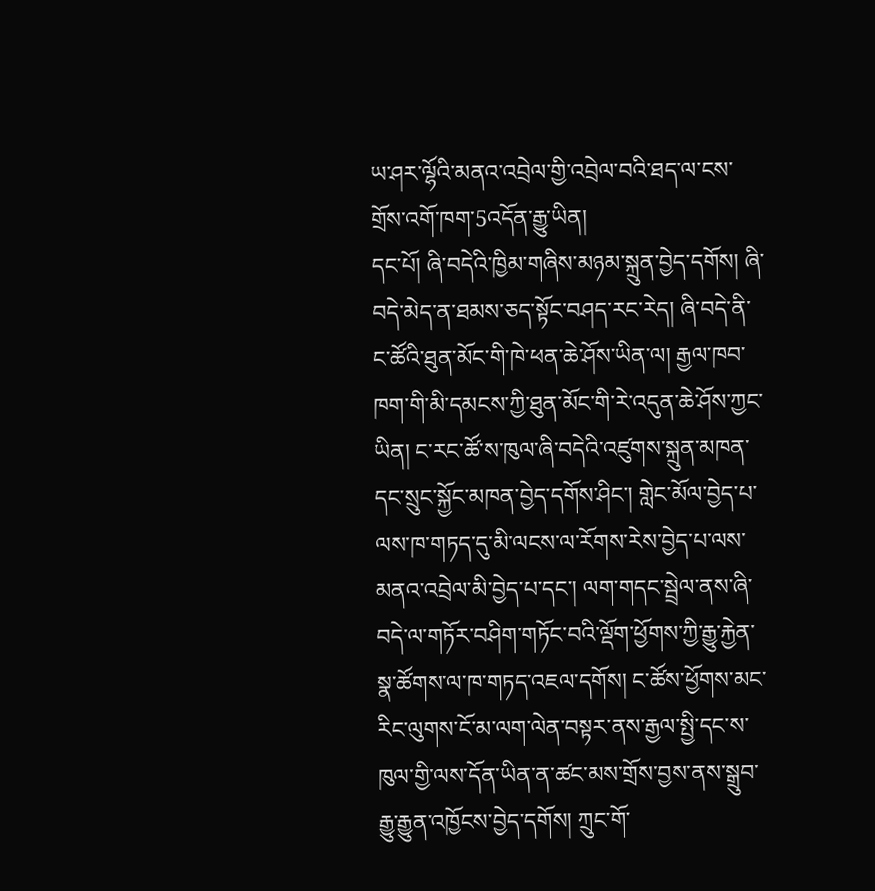ཡ་ཤར་ལྷོའི་མནའ་འབྲེལ་གྱི་འབྲེལ་བའི་ཐད་ལ་ངས་གྲོས་འགོ་ཁག་5འདོན་རྒྱུ་ཡིན།
དང་པོ། ཞི་བདེའི་ཁྱིམ་གཞིས་མཉམ་སྐྲུན་བྱེད་དགོས། ཞི་བདེ་མེད་ན་ཐམས་ཅད་སྟོང་བཤད་རང་རེད། ཞི་བདེ་ནི་ང་ཚོའི་ཐུན་མོང་གི་ཁེ་ཕན་ཆེ་ཤོས་ཡིན་ལ། རྒྱལ་ཁབ་ཁག་གི་མི་དམངས་ཀྱི་ཐུན་མོང་གི་རེ་འདུན་ཆེ་ཤོས་ཀྱང་ཡིན། ང་རང་ཚོ་ས་ཁུལ་ཞི་བདེའི་འཛུགས་སྐྲུན་མཁན་དང་སྲུང་སྐྱོང་མཁན་བྱེད་དགོས་ཤིང་། གླེང་མོལ་བྱེད་པ་ལས་ཁ་གཏད་དུ་མི་ལངས་ལ་རོགས་རེས་བྱེད་པ་ལས་མནའ་འབྲེལ་མི་བྱེད་པ་དང་། ལག་གདང་སྦྲེལ་ནས་ཞི་བདེ་ལ་གཏོར་བཤིག་གཏོང་བའི་ལྡོག་ཕྱོགས་ཀྱི་རྒྱུ་རྐྱེན་སྣ་ཚོགས་ལ་ཁ་གཏད་འཇལ་དགོས། ང་ཚོས་ཕྱོགས་མང་རིང་ལུགས་ངོ་མ་ལག་ལེན་བསྟར་ནས་རྒྱལ་སྤྱི་དང་ས་ཁུལ་གྱི་ལས་དོན་ཡིན་ན་ཚང་མས་གྲོས་བྱས་ནས་སྒྲུབ་རྒྱུ་རྒྱུན་འཁྱོངས་བྱེད་དགོས། ཀྲུང་གོ་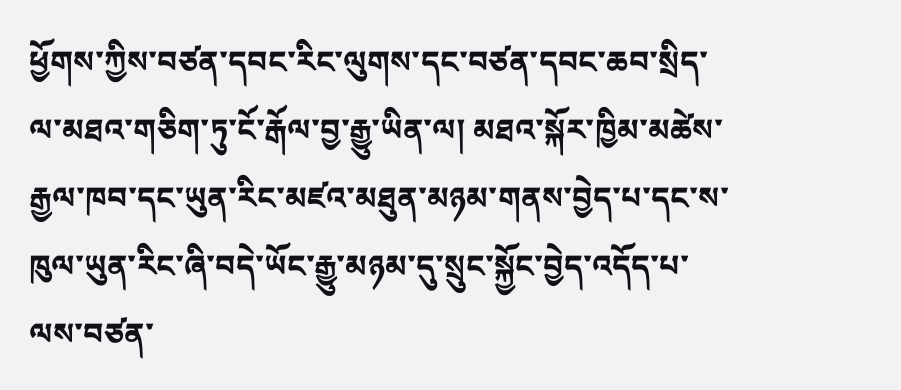ཕྱོགས་ཀྱིས་བཙན་དབང་རིང་ལུགས་དང་བཙན་དབང་ཆབ་སྲིད་ལ་མཐའ་གཅིག་ཏུ་ངོ་རྒོལ་བྱ་རྒྱུ་ཡིན་ལ། མཐའ་སྐོར་ཁྱིམ་མཚེས་རྒྱལ་ཁབ་དང་ཡུན་རིང་མཛའ་མཐུན་མཉམ་གནས་བྱེད་པ་དང་ས་ཁུལ་ཡུན་རིང་ཞི་བདེ་ཡོང་རྒྱུ་མཉམ་དུ་སྲུང་སྐྱོང་བྱེད་འདོད་པ་ལས་བཙན་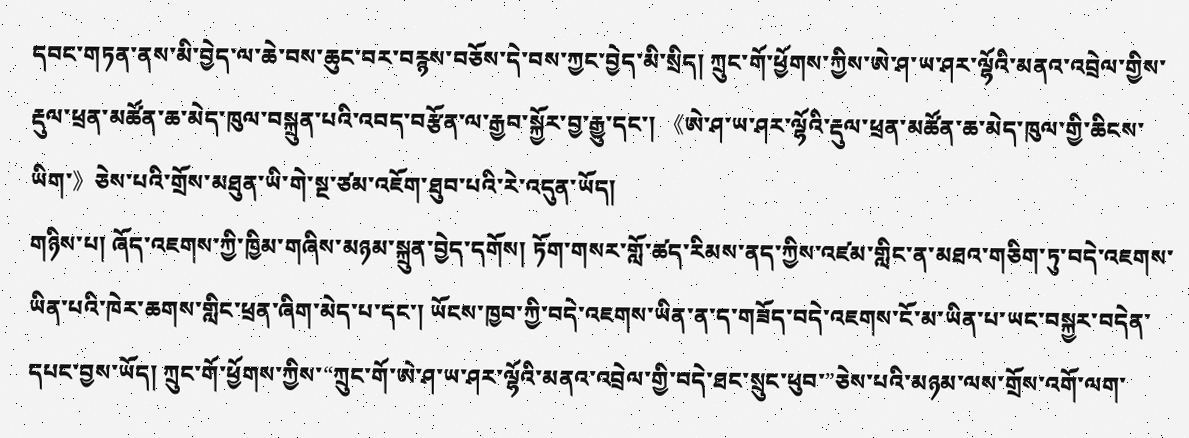དབང་གཏན་ནས་མི་བྱེད་ལ་ཆེ་བས་ཆུང་བར་བརྙས་བཅོས་དེ་བས་ཀྱང་བྱེད་མི་སྲིད། ཀྲུང་གོ་ཕྱོགས་ཀྱིས་ཨེ་ཤ་ཡ་ཤར་ལྷོའི་མནའ་འབྲེལ་གྱིས་རྡུལ་ཕྲན་མཚོན་ཆ་མེད་ཁུལ་བསྐྲུན་པའི་འབད་བརྩོན་ལ་རྒྱབ་སྐྱོར་བྱ་རྒྱུ་དང་། 《ཨེ་ཤ་ཡ་ཤར་ལྷོའི་རྡུལ་ཕྲན་མཚོན་ཆ་མེད་ཁུལ་གྱི་ཆིངས་ཡིག་》ཅེས་པའི་གྲོས་མཐུན་ཡི་གེ་སྔ་ཙམ་འཇོག་ཐུབ་པའི་རེ་འདུན་ཡོད།
གཉིས་པ། ཞོད་འཇགས་ཀྱི་ཁྱིམ་གཞིས་མཉམ་སྐྲུན་བྱེད་དགོས། ཏོག་གསར་གློ་ཚད་རིམས་ནད་ཀྱིས་འཛམ་གླིང་ན་མཐའ་གཅིག་ཏུ་བདེ་འཇགས་ཡིན་པའི་ཁེར་ཆགས་གླིང་ཕྲན་ཞིག་མེད་པ་དང་། ཡོངས་ཁྱབ་ཀྱི་བདེ་འཇགས་ཡིན་ན་ད་གཟོད་བདེ་འཇགས་ངོ་མ་ཡིན་པ་ཡང་བསྐྱར་བདེན་དཔང་བྱས་ཡོད། ཀྲུང་གོ་ཕྱོགས་ཀྱིས་“ཀྲུང་གོ་ཨེ་ཤ་ཡ་ཤར་ལྷོའི་མནའ་འབྲེལ་གྱི་བདེ་ཐང་སྲུང་ཕུབ་”ཅེས་པའི་མཉམ་ལས་གྲོས་འགོ་ལག་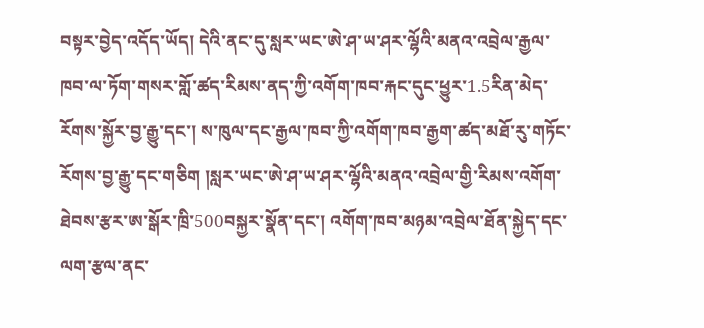བསྟར་བྱེད་འདོད་ཡོད། དེའི་ནང་དུ་སླར་ཡང་ཨེ་ཤ་ཡ་ཤར་ལྷོའི་མནའ་འབྲེལ་རྒྱལ་ཁབ་ལ་ཏོག་གསར་གློ་ཚད་རིམས་ནད་ཀྱི་འགོག་ཁབ་རྐང་དུང་ཕྱུར་1.5རིན་མེད་རོགས་སྐྱོར་བྱ་རྒྱུ་དང་། ས་ཁུལ་དང་རྒྱལ་ཁབ་ཀྱི་འགོག་ཁབ་རྒྱག་ཚད་མཐོ་རུ་གཏོང་རོགས་བྱ་རྒྱུ་དང་གཅིག །སླར་ཡང་ཨེ་ཤ་ཡ་ཤར་ལྷོའི་མནའ་འབྲེལ་གྱི་རིམས་འགོག་ཐེབས་རྩར་ཨ་སྒོར་ཁྲི་500བསྐྱར་སྣོན་དང་། འགོག་ཁབ་མཉམ་འབྲེལ་ཐོན་སྐྱེད་དང་ལག་རྩལ་ནང་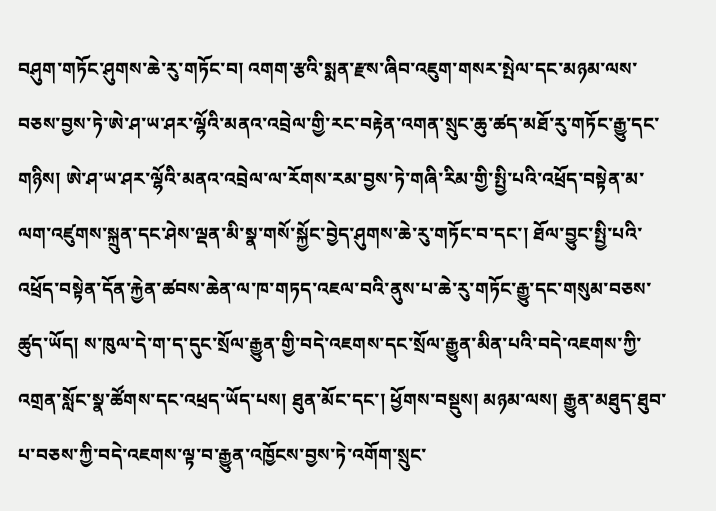བཤུག་གཏོང་ཤུགས་ཆེ་རུ་གཏོང་བ། འགག་རྩའི་སྨན་རྫས་ཞིབ་འཇུག་གསར་སྤེལ་དང་མཉམ་ལས་བཅས་བྱས་ཏེ་ཨེ་ཤ་ཡ་ཤར་ལྷོའི་མནའ་འབྲེལ་གྱི་རང་བརྟེན་འགན་སྲུང་ཆུ་ཚད་མཐོ་རུ་གཏོང་རྒྱུ་དང་གཉིས། ཨེ་ཤ་ཡ་ཤར་ལྷོའི་མནའ་འབྲེལ་ལ་རོགས་རམ་བྱས་ཏེ་གཞི་རིམ་གྱི་སྤྱི་པའི་འཕྲོད་བསྟེན་མ་ལག་འཛུགས་སྐྲུན་དང་ཤེས་ལྡན་མི་སྣ་གསོ་སྐྱོང་བྱེད་ཤུགས་ཆེ་རུ་གཏོང་བ་དང་། ཐོལ་བྱུང་སྤྱི་པའི་འཕྲོད་བསྟེན་དོན་རྐྱེན་ཚབས་ཆེན་ལ་ཁ་གཏད་འཇལ་བའི་ནུས་པ་ཆེ་རུ་གཏོང་རྒྱུ་དང་གསུམ་བཅས་ཚུད་ཡོད། ས་ཁུལ་དེ་ག་ད་དུང་སྲོལ་རྒྱུན་གྱི་བདེ་འཇགས་དང་སྲོལ་རྒྱུན་མིན་པའི་བདེ་འཇགས་ཀྱི་འགྲན་སློང་སྣ་ཚོགས་དང་འཕྲད་ཡོད་པས། ཐུན་མོང་དང་། ཕྱོགས་བསྡུས། མཉམ་ལས། རྒྱུན་མཐུད་ཐུབ་པ་བཅས་ཀྱི་བདེ་འཇགས་ལྟ་བ་རྒྱུན་འཁྱོངས་བྱས་ཏེ་འགོག་སྲུང་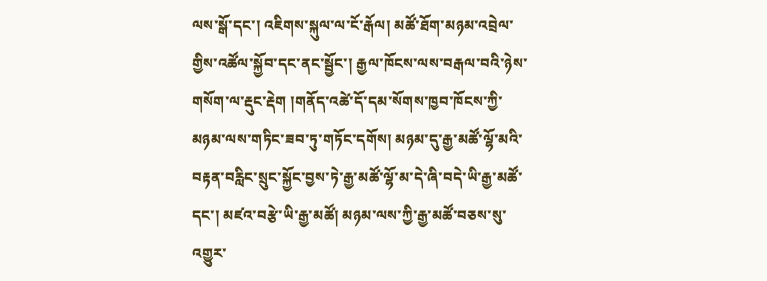ལས་སྒོ་དང་། འཇིགས་སྐུལ་ལ་ངོ་རྒོལ། མཚོ་ཐོག་མཉམ་འབྲེལ་གྱིས་འཚོལ་སྐྱོབ་དང་ནང་སྦྱོང་། རྒྱལ་ཁོངས་ལས་བརྒལ་བའི་ཉེས་གསོག་ལ་རྡུང་རྡེག །གནོད་འཚེ་དོ་དམ་སོགས་ཁྱབ་ཁོངས་ཀྱི་མཉམ་ལས་གཏིང་ཟབ་ཏུ་གཏོང་དགོས། མཉམ་དུ་རྒྱ་མཚོ་ལྷོ་མའི་བརྟན་བརླིང་སྲུང་སྐྱོང་བྱས་ཏེ་རྒྱ་མཚོ་ལྷོ་མ་དེ་ཞི་བདེ་ཡི་རྒྱ་མཚོ་དང་། མཛའ་བརྩེ་ཡི་རྒྱ་མཚོ། མཉམ་ལས་ཀྱི་རྒྱ་མཚོ་བཅས་སུ་འགྱུར་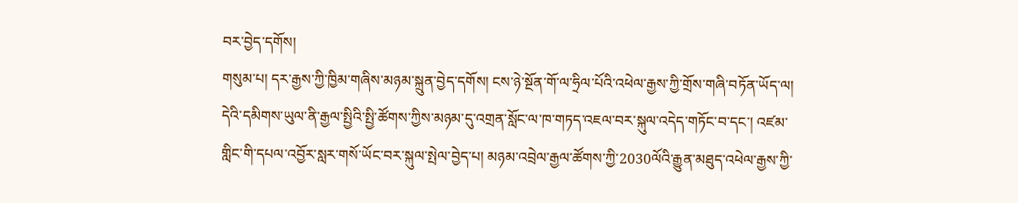བར་བྱེད་དགོས།
གསུམ་པ། དར་རྒྱས་ཀྱི་ཁྱིམ་གཞིས་མཉམ་སྐྲུན་བྱེད་དགོས། ངས་ཉེ་སྔོན་གོ་ལ་ཧྲིལ་པོའི་འཕེལ་རྒྱས་ཀྱི་གྲོས་གཞི་བཏོན་ཡོད་ལ། དེའི་དམིགས་ཡུལ་ནི་རྒྱལ་སྤྱིའི་སྤྱི་ཚོགས་ཀྱིས་མཉམ་དུ་འགྲན་སློང་ལ་ཁ་གཏད་འཇལ་བར་སྐུལ་འདེད་གཏོང་བ་དང་། འཛམ་གླིང་གི་དཔལ་འབྱོར་སླར་གསོ་ཡོང་བར་སྐུལ་སྤེལ་བྱེད་པ། མཉམ་འབྲེལ་རྒྱལ་ཚོགས་ཀྱི་2030ལོའི་རྒྱུན་མཐུད་འཕེལ་རྒྱས་ཀྱི་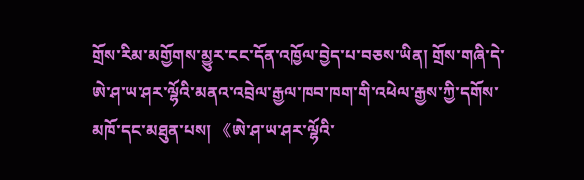གྲོས་རིམ་མགྱོགས་མྱུར་ངང་དོན་འཁྱོལ་བྱེད་པ་བཅས་ཡིན། གྲོས་གཞི་དེ་ཨེ་ཤ་ཡ་ཤར་ལྷོའི་མནའ་འབྲེལ་རྒྱལ་ཁབ་ཁག་གི་འཕེལ་རྒྱས་ཀྱི་དགོས་མཁོ་དང་མཐུན་པས། 《ཨེ་ཤ་ཡ་ཤར་ལྷོའི་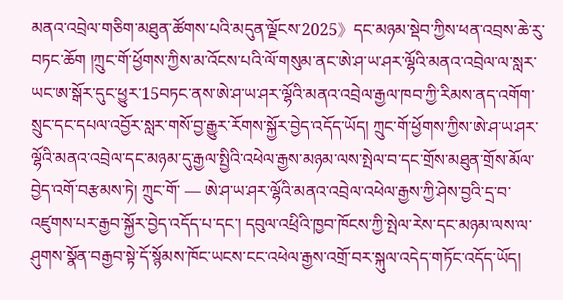མནའ་འབྲེལ་གཅིག་མཐུན་ཚོགས་པའི་མདུན་ལྗོངས་2025》དང་མཉམ་སྡེབ་ཀྱིས་ཕན་འབྲས་ཆེ་རུ་བཏང་ཆོག །ཀྲུང་གོ་ཕྱོགས་ཀྱིས་མ་འོངས་པའི་ལོ་གསུམ་ནང་ཨེ་ཤ་ཡ་ཤར་ལྷོའི་མནའ་འབྲེལ་ལ་སླར་ཡང་ཨ་སྒོར་དུང་ཕྱུར་15བཏང་ནས་ཨེ་ཤ་ཡ་ཤར་ལྷོའི་མནའ་འབྲེལ་རྒྱལ་ཁབ་ཀྱི་རིམས་ནད་འགོག་སྲུང་དང་དཔལ་འབྱོར་སླར་གསོ་བྱ་རྒྱུར་རོགས་སྐྱོར་བྱེད་འདོད་ཡོད། ཀྲུང་གོ་ཕྱོགས་ཀྱིས་ཨེ་ཤ་ཡ་ཤར་ལྷོའི་མནའ་འབྲེལ་དང་མཉམ་དུ་རྒྱལ་སྤྱིའི་འཕེལ་རྒྱས་མཉམ་ལས་སྤེལ་བ་དང་གྲོས་མཐུན་གྲོས་མོལ་བྱེད་འགོ་བརྩམས་ཏེ། ཀྲུང་གོ་ — ཨེ་ཤ་ཡ་ཤར་ལྷོའི་མནའ་འབྲེལ་འཕེལ་རྒྱས་ཀྱི་ཤེས་བྱའི་དྲ་བ་འཛུགས་པར་རྒྱབ་སྐྱོར་བྱེད་འདོད་པ་དང་། དབུལ་འཕྲིའི་ཁྱབ་ཁོངས་ཀྱི་སྤེལ་རེས་དང་མཉམ་ལས་ལ་ཤུགས་སྣོན་བརྒྱབ་སྟེ་དོ་སྙོམས་ཁོང་ཡངས་ངང་འཕེལ་རྒྱས་འགྲོ་བར་སྐུལ་འདེད་གཏོང་འདོད་ཡོད།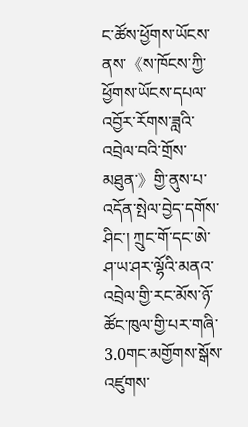ང་ཚོས་ཕྱོགས་ཡོངས་ནས་《ས་ཁོངས་ཀྱི་ཕྱོགས་ཡོངས་དཔལ་འབྱོར་རོགས་ཟླའི་འབྲེལ་བའི་གྲོས་མཐུན་》གྱི་ནུས་པ་འདོན་སྤེལ་བྱེད་དགོས་ཤིང་། ཀྲུང་གོ་དང་ཨེ་ཤ་ཡ་ཤར་ལྷོའི་མནའ་འབྲེལ་གྱི་རང་མོས་ཉོ་ཚོང་ཁུལ་གྱི་པར་གཞི་3.0གང་མགྱོགས་སྒོས་འཛུགས་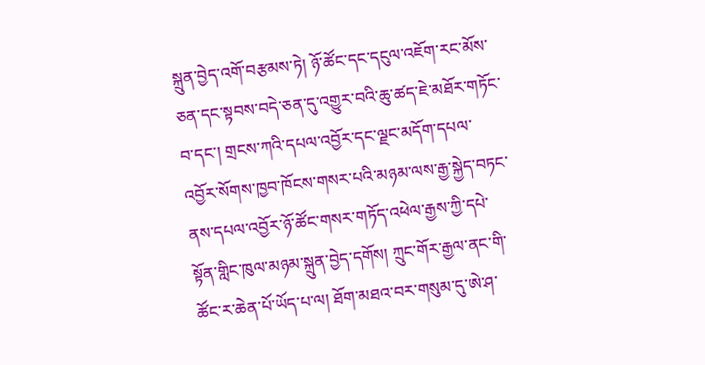སྐྲུན་བྱེད་འགོ་བརྩམས་ཏེ། ཉོ་ཚོང་དང་དངུལ་འཇོག་རང་མོས་ཅན་དང་སྟབས་བདེ་ཅན་དུ་འགྱུར་བའི་ཆུ་ཚད་ཇེ་མཐོར་གཏོང་བ་དང་། གྲངས་ཀའི་དཔལ་འབྱོར་དང་ལྗང་མདོག་དཔལ་འབྱོར་སོགས་ཁྱབ་ཁོངས་གསར་པའི་མཉམ་ལས་རྒྱ་སྐྱེད་བཏང་ནས་དཔལ་འབྱོར་ཉོ་ཚོང་གསར་གཏོད་འཕེལ་རྒྱས་ཀྱི་དཔེ་སྟོན་གླིང་ཁུལ་མཉམ་སྐྲུན་བྱེད་དགོས། ཀྲུང་གོར་རྒྱལ་ནང་གི་ཚོང་ར་ཆེན་པོ་ཡོད་པ་ལ། ཐོག་མཐའ་བར་གསུམ་དུ་ཨེ་ཤ་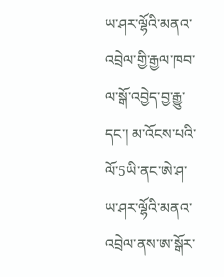ཡ་ཤར་ལྷོའི་མནའ་འབྲེལ་གྱི་རྒྱལ་ཁབ་ལ་སྒོ་འབྱེད་བྱ་རྒྱུ་དང་། མ་འོངས་པའི་ལོ་5ཡི་ནང་ཨེ་ཤ་ཡ་ཤར་ལྷོའི་མནའ་འབྲེལ་ནས་ཨ་སྒོར་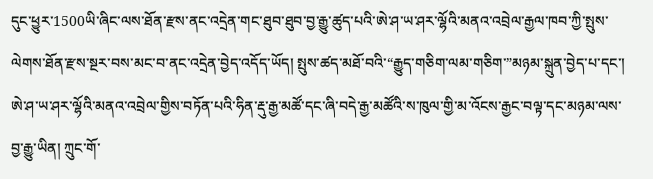དུང་ཕྱུར་1500ཡི་ཞིང་ལས་ཐོན་རྫས་ནང་འདྲེན་གང་ཐུབ་ཐུབ་བྱ་རྒྱུ་ཚུད་པའི་ཨེ་ཤ་ཡ་ཤར་ལྷོའི་མནའ་འབྲེལ་རྒྱལ་ཁབ་ཀྱི་སྤུས་ལེགས་ཐོན་རྫས་སྔར་བས་མང་བ་ནང་འདྲེན་བྱེད་འདོད་ཡོད། སྤུས་ཚད་མཐོ་བའི་“རྒྱུད་གཅིག་ལམ་གཅིག་”མཉམ་སྐྲུན་བྱེད་པ་དང་། ཨེ་ཤ་ཡ་ཤར་ལྷོའི་མནའ་འབྲེལ་གྱིས་བཏོན་པའི་ཧིན་རྡུ་རྒྱ་མཚོ་དང་ཞི་བདེ་རྒྱ་མཚོའི་ས་ཁུལ་གྱི་མ་འོངས་རྒྱང་བལྟ་དང་མཉམ་ལས་བྱ་རྒྱུ་ཡིན། ཀྲུང་གོ་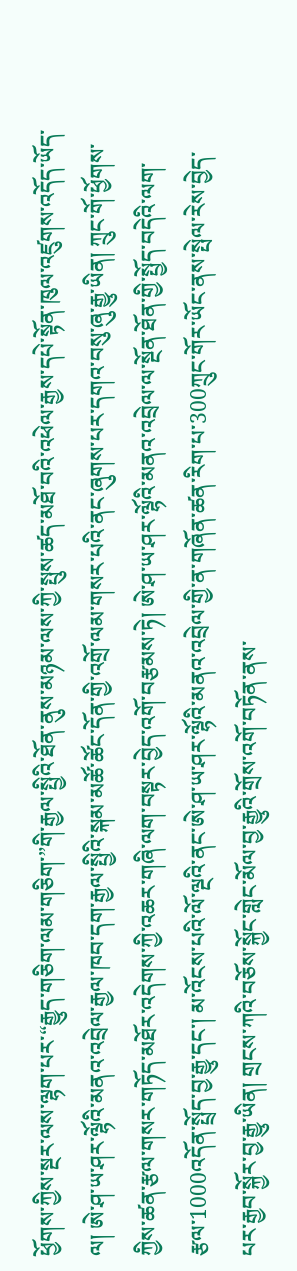ཕྱོགས་ཀྱིས་སྔར་ལས་ལྷག་པར་“རྒྱུད་གཅིག་ལམ་གཅིག་”གི་རྒྱལ་སྤྱིའི་ཐོན་ནུས་མཉམ་ལས་ཀྱི་སྤུས་ཚད་མཐོ་བའི་འཕེལ་རྒྱས་དཔེ་སྟོན་ཁུལ་འཛུགས་འདོད་ཡོད་ལ། ཨེ་ཤ་ཡ་ཤར་ལྷོའི་མནའ་འབྲེལ་རྒྱལ་ཁབ་དག་རྒྱལ་སྤྱིའི་སྐམ་མཚོ་ཚོང་དོན་གྱི་འགྲོ་ལམ་གསར་པའི་ནང་ཞུགས་པར་དགའ་བསུ་ཞུ་རྒྱུ་ཡིན། ཀྲུང་གོ་ཕྱོགས་ཀྱིས་ཚན་རྩལ་གསར་གཏོད་མཐོར་འདེགས་ཀྱི་འཆར་གཞི་ལག་བསྟར་བྱེད་འགོ་བརྩམས་ཏེ། ཨེ་ཤ་ཡ་ཤར་ལྷོའི་མནའ་འབྲེལ་ལ་སྔོན་ཐོན་གྱི་སྤྱོད་བདེའི་ལག་རྩལ་1000འདོན་སྤྲོད་བྱ་རྒྱུ་དང་། མ་འོངས་པའི་ལོ་ལྔའི་ནང་ཨེ་ཤ་ཡ་ཤར་ལྷོའི་མནའ་འབྲེལ་གྱི་ན་གཞོན་ཚན་རིག་པ་300ཀྲུང་གོར་ཡོང་ནས་སྤེལ་རེས་བྱེད་པར་རྒྱབ་སྐྱོར་བྱ་རྒྱུ་ཡིན། གྲངས་ཀའི་བཅོས་སྐྱོང་གླེང་མོལ་བྱ་རྒྱུའི་གྲོས་འགོ་བཏོན་ནས་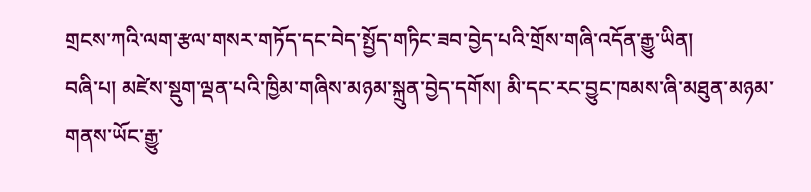གྲངས་ཀའི་ལག་རྩལ་གསར་གཏོད་དང་བེད་སྤྱོད་གཏིང་ཟབ་བྱེད་པའི་གྲོས་གཞི་འདོན་རྒྱུ་ཡིན།
བཞི་པ། མཛེས་སྡུག་ལྡན་པའི་ཁྱིམ་གཞིས་མཉམ་སྐྲུན་བྱེད་དགོས། མི་དང་རང་བྱུང་ཁམས་ཞི་མཐུན་མཉམ་གནས་ཡོང་རྒྱུ་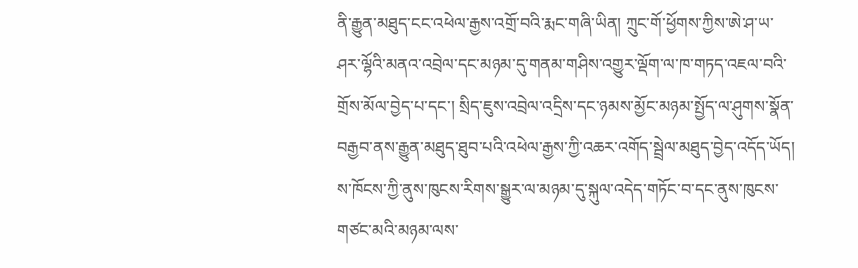ནི་རྒྱུན་མཐུད་ངང་འཕེལ་རྒྱས་འགྲོ་བའི་རྨང་གཞི་ཡིན། ཀྲུང་གོ་ཕྱོགས་ཀྱིས་ཨེ་ཤ་ཡ་ཤར་ལྷོའི་མནའ་འབྲེལ་དང་མཉམ་དུ་གནམ་གཤིས་འགྱུར་ལྡོག་ལ་ཁ་གཏད་འཇལ་བའི་གྲོས་མོལ་བྱེད་པ་དང་། སྲིད་ཇུས་འབྲེལ་འདྲིས་དང་ཉམས་མྱོང་མཉམ་སྤྱོད་ལ་ཤུགས་སྣོན་བརྒྱབ་ནས་རྒྱུན་མཐུད་ཐུབ་པའི་འཕེལ་རྒྱས་ཀྱི་འཆར་འགོད་སྦྲེལ་མཐུད་བྱེད་འདོད་ཡོད། ས་ཁོངས་ཀྱི་ནུས་ཁུངས་རིགས་སྒྱུར་ལ་མཉམ་དུ་སྐུལ་འདེད་གཏོང་བ་དང་ནུས་ཁུངས་གཙང་མའི་མཉམ་ལས་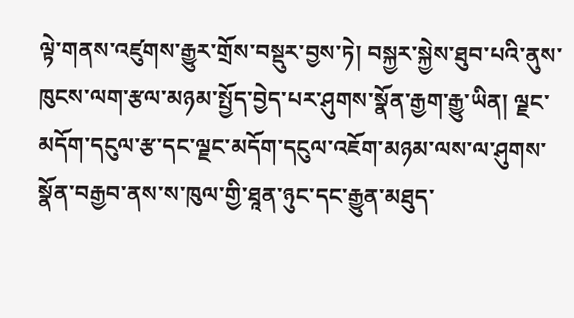ལྟེ་གནས་འཛུགས་རྒྱུར་གྲོས་བསྡུར་བྱས་ཏེ། བསྐྱར་སྐྱེས་ཐུབ་པའི་ནུས་ཁུངས་ལག་རྩལ་མཉམ་སྤྱོད་བྱེད་པར་ཤུགས་སྣོན་རྒྱག་རྒྱུ་ཡིན། ལྗང་མདོག་དངུལ་རྩ་དང་ལྗང་མདོག་དངུལ་འཇོག་མཉམ་ལས་ལ་ཤུགས་སྣོན་བརྒྱབ་ནས་ས་ཁུལ་གྱི་ཐཱན་ཉུང་དང་རྒྱུན་མཐུད་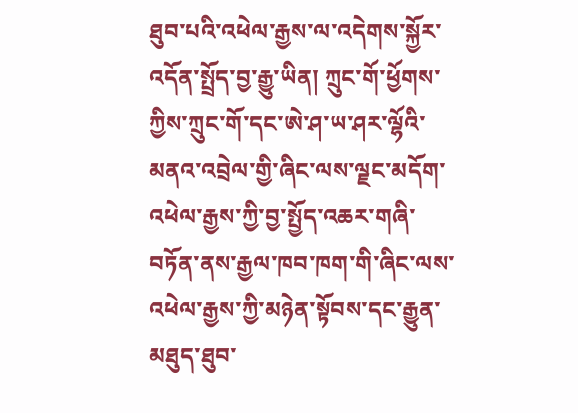ཐུབ་པའི་འཕེལ་རྒྱས་ལ་འདེགས་སྐྱོར་འདོན་སྤྲོད་བྱ་རྒྱུ་ཡིན། ཀྲུང་གོ་ཕྱོགས་ཀྱིས་ཀྲུང་གོ་དང་ཨེ་ཤ་ཡ་ཤར་ལྷོའི་མནའ་འབྲེལ་གྱི་ཞིང་ལས་ལྗང་མདོག་འཕེལ་རྒྱས་ཀྱི་བྱ་སྤྱོད་འཆར་གཞི་བཏོན་ནས་རྒྱལ་ཁབ་ཁག་གི་ཞིང་ལས་འཕེལ་རྒྱས་ཀྱི་མཉེན་སྟོབས་དང་རྒྱུན་མཐུད་ཐུབ་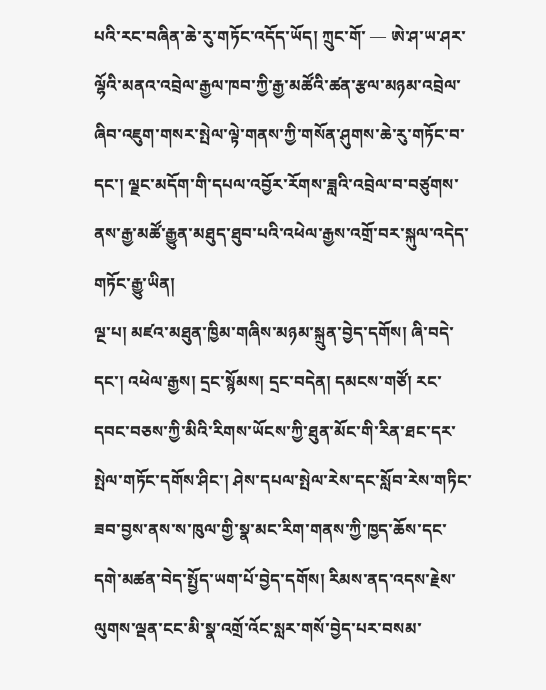པའི་རང་བཞིན་ཆེ་རུ་གཏོང་འདོད་ཡོད། ཀྲུང་གོ་ — ཨེ་ཤ་ཡ་ཤར་ལྷོའི་མནའ་འབྲེལ་རྒྱལ་ཁབ་ཀྱི་རྒྱ་མཚོའི་ཚན་རྩལ་མཉམ་འབྲེལ་ཞིབ་འཇུག་གསར་སྤེལ་ལྟེ་གནས་ཀྱི་གསོན་ཤུགས་ཆེ་རུ་གཏོང་བ་དང་། ལྗང་མདོག་གི་དཔལ་འབྱོར་རོགས་ཟླའི་འབྲེལ་བ་བཙུགས་ནས་རྒྱ་མཚོ་རྒྱུན་མཐུད་ཐུབ་པའི་འཕེལ་རྒྱས་འགྲོ་བར་སྐུལ་འདེད་གཏོང་རྒྱུ་ཡིན།
ལྔ་པ། མཛའ་མཐུན་ཁྱིམ་གཞིས་མཉམ་སྐྲུན་བྱེད་དགོས། ཞི་བདེ་དང་། འཕེལ་རྒྱས། དྲང་སྙོམས། དྲང་བདེན། དམངས་གཙོ། རང་དབང་བཅས་ཀྱི་མིའི་རིགས་ཡོངས་ཀྱི་ཐུན་མོང་གི་རིན་ཐང་དར་སྤེལ་གཏོང་དགོས་ཤིང་། ཤེས་དཔལ་སྤེལ་རེས་དང་སློབ་རེས་གཏིང་ཟབ་བྱས་ནས་ས་ཁུལ་གྱི་སྣ་མང་རིག་གནས་ཀྱི་ཁྱད་ཆོས་དང་དགེ་མཚན་བེད་སྤྱོད་ཡག་པོ་བྱེད་དགོས། རིམས་ནད་འདས་རྗེས་ལུགས་ལྡན་ངང་མི་སྣ་འགྲོ་འོང་སླར་གསོ་བྱེད་པར་བསམ་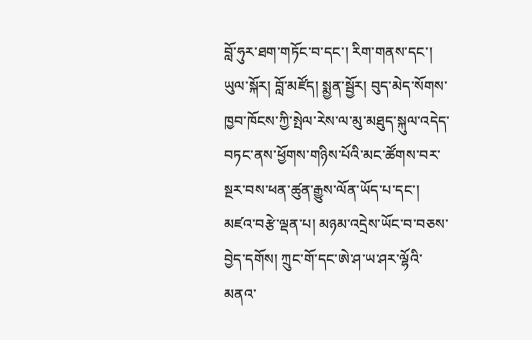བློ་ཧུར་ཐག་གཏོང་བ་དང་། རིག་གནས་དང་། ཡུལ་སྐོར། བློ་མཛོད། སྨྱན་སྦྱོར། བུད་མེད་སོགས་ཁྱབ་ཁོངས་ཀྱི་སྤེལ་རེས་ལ་མུ་མཐུད་སྐུལ་འདེད་བཏང་ནས་ཕྱོགས་གཉིས་པོའི་མང་ཚོགས་བར་སྔར་བས་ཕན་ཚུན་རྒྱུས་ལོན་ཡོད་པ་དང་། མཛའ་བརྩེ་ལྡན་པ། མཉམ་འདྲེས་ཡོང་བ་བཅས་བྱེད་དགོས། ཀྲུང་གོ་དང་ཨེ་ཤ་ཡ་ཤར་ལྷོའི་མནའ་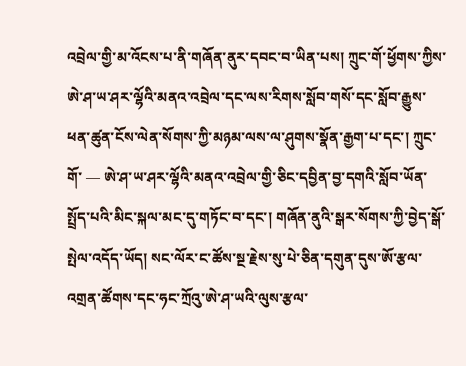འབྲེལ་གྱི་མ་འོངས་པ་ནི་གཞོན་ནུར་དབང་བ་ཡིན་པས། ཀྲུང་གོ་ཕྱོགས་ཀྱིས་ཨེ་ཤ་ཡ་ཤར་ལྷོའི་མནའ་འབྲེལ་དང་ལས་རིགས་སློབ་གསོ་དང་སློབ་རྒྱུས་ཕན་ཚུན་ངོས་ལེན་སོགས་ཀྱི་མཉམ་ལས་ལ་ཤུགས་སྣོན་རྒྱག་པ་དང་། ཀྲུང་གོ་ — ཨེ་ཤ་ཡ་ཤར་ལྷོའི་མནའ་འབྲེལ་གྱི་ཅིང་དབྱིན་བྱ་དགའི་སློབ་ཡོན་སྤྲོད་པའི་མིང་སྐལ་མང་དུ་གཏོང་བ་དང་། གཞོན་ནུའི་སྒར་སོགས་ཀྱི་བྱེད་སྒོ་སྤེལ་འདོད་ཡོད། སང་ལོར་ང་ཚོས་སྔ་རྗེས་སུ་པེ་ཅིན་དགུན་དུས་ཨོ་རྩལ་འགྲན་ཚོགས་དང་ཧང་ཀྲོའུ་ཨེ་ཤ་ཡའི་ལུས་རྩལ་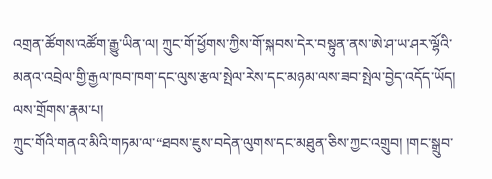འགྲན་ཚོགས་འཚོག་རྒྱུ་ཡིན་ལ། ཀྲུང་གོ་ཕྱོགས་ཀྱིས་གོ་སྐབས་དེར་བསྟུན་ནས་ཨེ་ཤ་ཡ་ཤར་ལྷོའི་མནའ་འབྲེལ་གྱི་རྒྱལ་ཁབ་ཁག་དང་ལུས་རྩལ་སྤེལ་རེས་དང་མཉམ་ལས་ཟབ་སྤེལ་བྱེད་འདོད་ཡོད།
ལས་གྲོགས་རྣམ་པ།
ཀྲུང་གོའི་གནའ་མིའི་གཏམ་ལ་“ཐབས་ཇུས་བདེན་ལུགས་དང་མཐུན་ཅིས་ཀྱང་འགྲུབ། །གང་སྒྲུབ་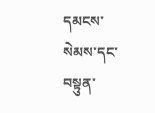དམངས་སེམས་དང་བསྟུན་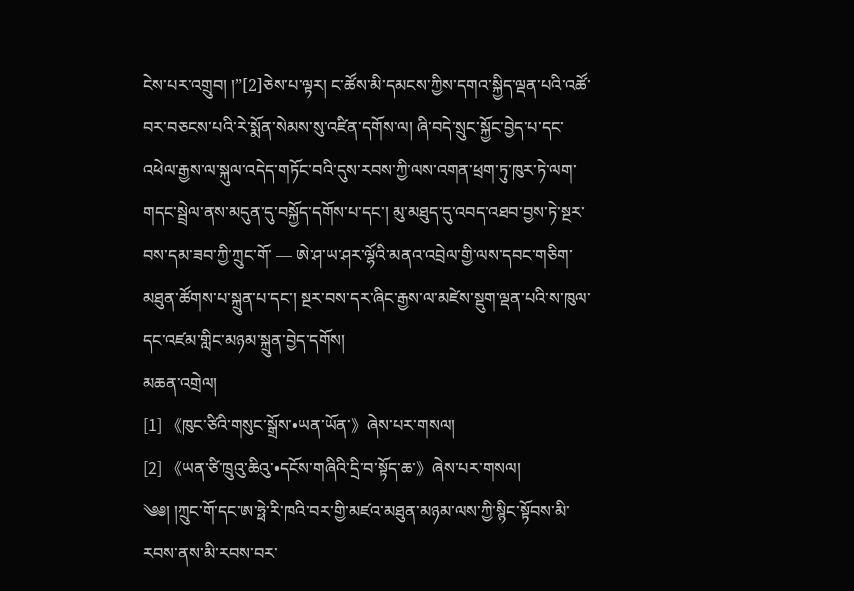ངེས་པར་འགྲུབ། །”[2]ཅེས་པ་ལྟར། ང་ཚོས་མི་དམངས་ཀྱིས་དགའ་སྐྱིད་ལྡན་པའི་འཚོ་བར་བཅངས་པའི་རེ་སྨོན་སེམས་སུ་འཛིན་དགོས་ལ། ཞི་བདེ་སྲུང་སྐྱོང་བྱེད་པ་དང་འཕེལ་རྒྱས་ལ་སྐུལ་འདེད་གཏོང་བའི་དུས་རབས་ཀྱི་ལས་འགན་ཕྲག་ཏུ་ཁུར་ཏེ་ལག་གདང་སྦྲེལ་ནས་མདུན་དུ་བསྐྱོད་དགོས་པ་དང་། མུ་མཐུད་དུ་འབད་འཐབ་བྱས་ཏེ་སྔར་བས་དམ་ཟབ་ཀྱི་ཀྲུང་གོ་ — ཨེ་ཤ་ཡ་ཤར་ལྷོའི་མནའ་འབྲེལ་གྱི་ལས་དབང་གཅིག་མཐུན་ཚོགས་པ་སྐྲུན་པ་དང་། སྔར་བས་དར་ཞིང་རྒྱས་ལ་མཛེས་སྡུག་ལྡན་པའི་ས་ཁུལ་དང་འཛམ་གླིང་མཉམ་སྐྲུན་བྱེད་དགོས།
མཆན་འགྲེལ།
[1] 《ཁུང་ཙིའི་གསུང་སྒྲོས་•ཡན་ཡོན་》ཞེས་པར་གསལ།
[2] 《ཡན་ཙི་ཁྲུའུ་ཆིའུ་•དངོས་གཞིའི་དྲི་བ་སྟོད་ཆ་》ཞེས་པར་གསལ།
༄༅། །ཀྲུང་གོ་དང་ཨ་ཧྥེ་རི་ཁའི་བར་གྱི་མཛའ་མཐུན་མཉམ་ལས་ཀྱི་སྙིང་སྟོབས་མི་རབས་ནས་མི་རབས་བར་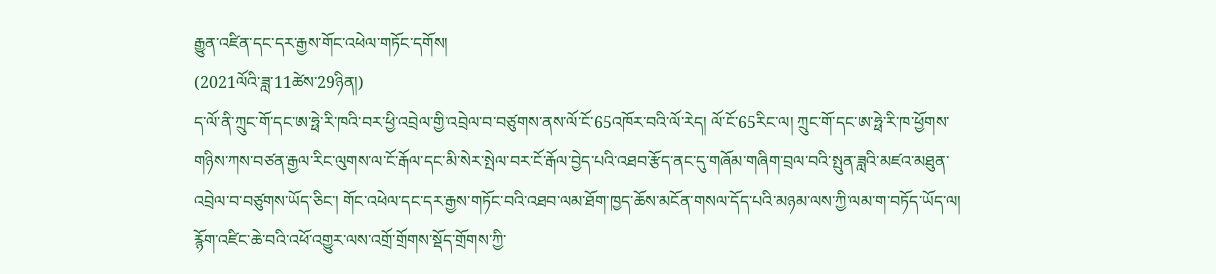རྒྱུན་འཛིན་དང་དར་རྒྱས་གོང་འཕེལ་གཏོང་དགོས།
(2021ལོའི་ཟླ་11ཚེས་29ཉིན།)
ད་ལོ་ནི་ཀྲུང་གོ་དང་ཨ་ཧྥེ་རི་ཁའི་བར་ཕྱི་འབྲེལ་གྱི་འབྲེལ་བ་བཙུགས་ནས་ལོ་ངོ་65འཁོར་བའི་ལོ་རེད། ལོ་ངོ་65རིང་ལ། ཀྲུང་གོ་དང་ཨ་ཧྥེ་རི་ཁ་ཕྱོགས་གཉིས་ཀས་བཙན་རྒྱལ་རིང་ལུགས་ལ་ངོ་རྒོལ་དང་མི་སེར་སྤེལ་བར་ངོ་རྒོལ་བྱེད་པའི་འཐབ་རྩོད་ནང་དུ་གཞོམ་གཞིག་བྲལ་བའི་སྤུན་ཟླའི་མཛའ་མཐུན་འབྲེལ་བ་བཙུགས་ཡོད་ཅིང་། གོང་འཕེལ་དང་དར་རྒྱས་གཏོང་བའི་འཐབ་ལམ་ཐོག་ཁྱད་ཆོས་མངོན་གསལ་དོད་པའི་མཉམ་ལས་ཀྱི་ལམ་ག་བཏོད་ཡོད་ལ། རྙོག་འཛིང་ཆེ་བའི་འཕོ་འགྱུར་ལས་འགྲོ་གྲོགས་སྡོད་གྲོགས་ཀྱི་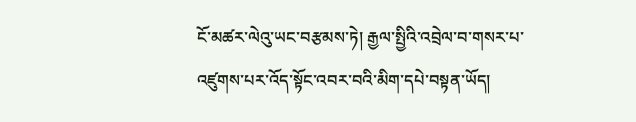ངོ་མཚར་ལེའུ་ཡང་བརྩམས་ཏེ། རྒྱལ་སྤྱིའི་འབྲེལ་བ་གསར་པ་འཛུགས་པར་འོད་སྟོང་འབར་བའི་མིག་དཔེ་བསྟན་ཡོད།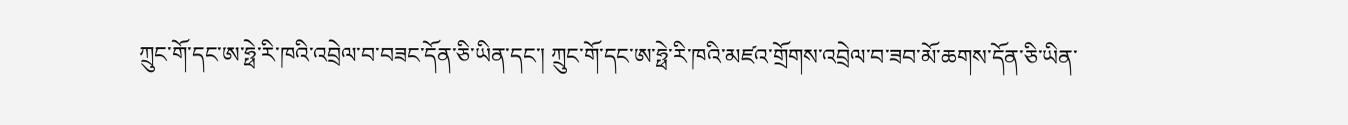ཀྲུང་གོ་དང་ཨ་ཧྥེ་རི་ཁའི་འབྲེལ་བ་བཟང་དོན་ཅི་ཡིན་དང་། ཀྲུང་གོ་དང་ཨ་ཧྥེ་རི་ཁའི་མཛའ་གྲོགས་འབྲེལ་བ་ཟབ་མོ་ཆགས་དོན་ཅི་ཡིན་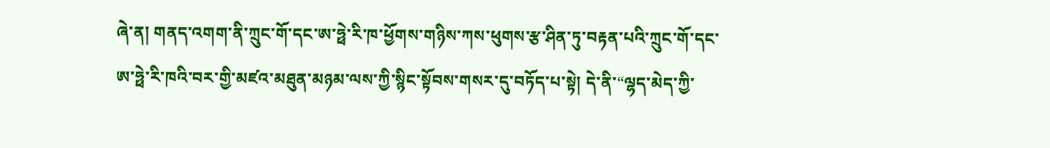ཞེ་ན། གནད་འགག་ནི་ཀྲུང་གོ་དང་ཨ་ཧྥེ་རི་ཁ་ཕྱོགས་གཉིས་ཀས་ཕུགས་རྩ་ཤིན་ཏུ་བརྟན་པའི་ཀྲུང་གོ་དང་ཨ་ཧྥེ་རི་ཁའི་བར་གྱི་མཛའ་མཐུན་མཉམ་ལས་ཀྱི་སྙིང་སྟོབས་གསར་དུ་བཏོད་པ་སྟེ། དེ་ནི་“ལྷད་མེད་ཀྱི་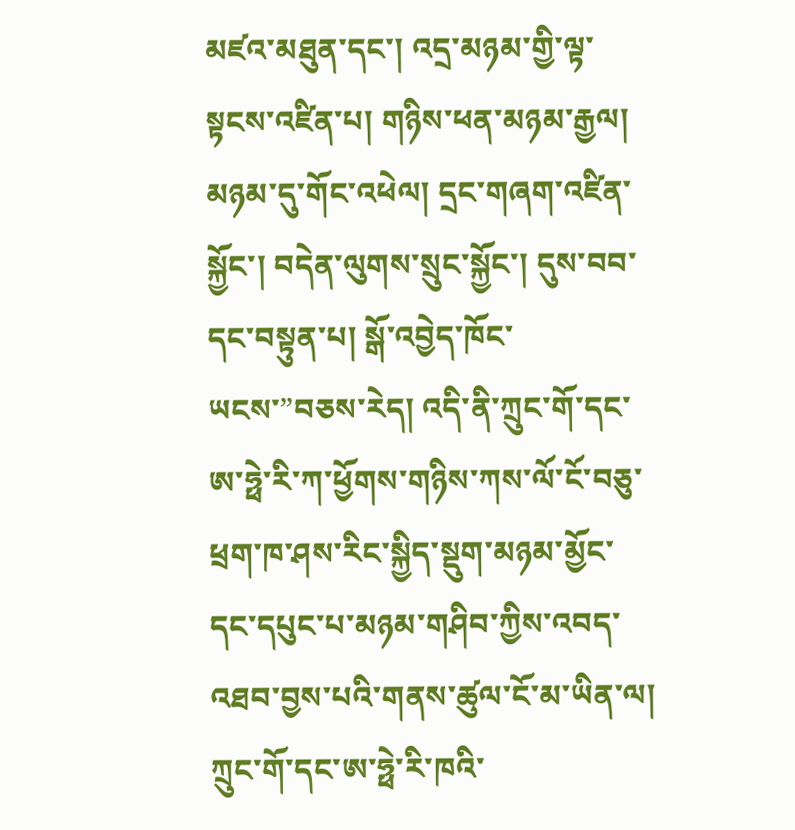མཛའ་མཐུན་དང་། འདྲ་མཉམ་གྱི་ལྟ་སྟངས་འཛིན་པ། གཉིས་ཕན་མཉམ་རྒྱལ། མཉམ་དུ་གོང་འཕེལ། དྲང་གཞག་འཛིན་སྐྱོང་། བདེན་ལུགས་སྲུང་སྐྱོང་། དུས་བབ་དང་བསྟུན་པ། སྒོ་འབྱེད་ཁོང་ཡངས་”བཅས་རེད། འདི་ནི་ཀྲུང་གོ་དང་ཨ་ཧྥེ་རི་ཀ་ཕྱོགས་གཉིས་ཀས་ལོ་ངོ་བཅུ་ཕྲག་ཁ་ཤས་རིང་སྐྱིད་སྡུག་མཉམ་མྱོང་དང་དཔུང་པ་མཉམ་གཤིབ་ཀྱིས་འབད་འཐབ་བྱས་པའི་གནས་ཚུལ་ངོ་མ་ཡིན་ལ། ཀྲུང་གོ་དང་ཨ་ཧྥེ་རི་ཁའི་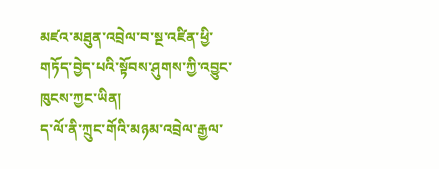མཛའ་མཐུན་འབྲེལ་བ་སྔ་འཛིན་ཕྱི་གཏོད་བྱེད་པའི་སྟོབས་ཤུགས་ཀྱི་འབྱུང་ཁུངས་ཀྱང་ཡིན།
ད་ལོ་ནི་ཀྲུང་གོའི་མཉམ་འབྲེལ་རྒྱལ་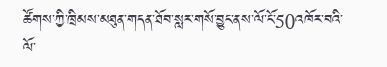ཚོགས་ཀྱི་ཁྲིམས་མཐུན་གདན་ཐོབ་སླར་གསོ་བྱུང་ནས་ལོ་ངོ་50འཁོར་བའི་ལོ་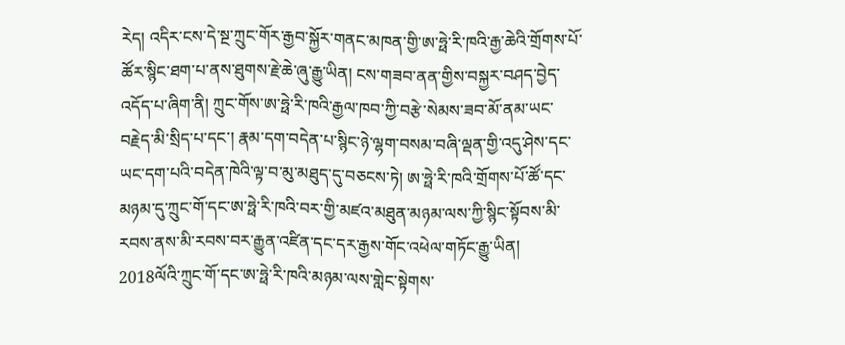རེད། འདིར་ངས་དེ་སྔ་ཀྲུང་གོར་རྒྱབ་སྐྱོར་གནང་མཁན་གྱི་ཨ་ཧྥེ་རི་ཁའི་རྒྱ་ཆེའི་གྲོགས་པོ་ཚོར་སྙིང་ཐག་པ་ནས་ཐུགས་རྗེ་ཆེ་ཞུ་རྒྱུ་ཡིན། ངས་གཟབ་ནན་གྱིས་བསྐྱར་བཤད་བྱེད་འདོད་པ་ཞིག་ནི། ཀྲུང་གོས་ཨ་ཧྥེ་རི་ཁའི་རྒྱལ་ཁབ་ཀྱི་བརྩེ་སེམས་ཟབ་མོ་ནམ་ཡང་བརྗེད་མི་སྲིད་པ་དང་། རྣམ་དག་བདེན་པ་སྙིང་ཉེ་ལྷག་བསམ་བཞི་ལྡན་གྱི་འདུ་ཤེས་དང་ཡང་དག་པའི་བདེན་ཁེའི་ལྟ་བ་མུ་མཐུད་དུ་བཅངས་ཏེ། ཨ་ཧྥེ་རི་ཁའི་གྲོགས་པོ་ཚོ་དང་མཉམ་དུ་ཀྲུང་གོ་དང་ཨ་ཧྥེ་རི་ཁའི་བར་གྱི་མཛའ་མཐུན་མཉམ་ལས་ཀྱི་སྙིང་སྟོབས་མི་རབས་ནས་མི་རབས་བར་རྒྱུན་འཛིན་དང་དར་རྒྱས་གོང་འཕེལ་གཏོང་རྒྱུ་ཡིན།
2018ལོའི་ཀྲུང་གོ་དང་ཨ་ཧྥེ་རི་ཁའི་མཉམ་ལས་གླེང་སྟེགས་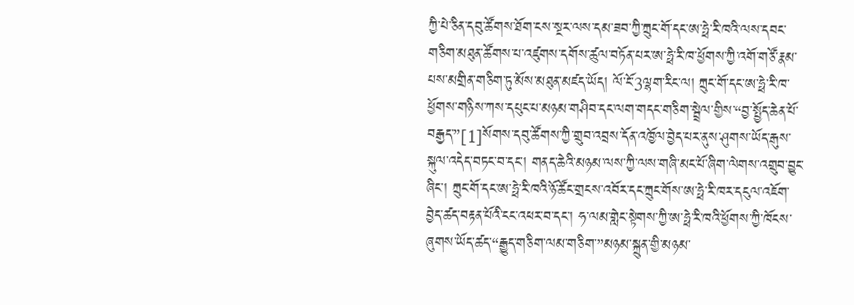ཀྱི་པེ་ཅིན་དབུ་ཚོགས་ཐོག་ངས་སྔར་ལས་དམ་ཟབ་ཀྱི་ཀྲུང་གོ་དང་ཨ་ཧྥེ་རི་ཁའི་ལས་དབང་གཅིག་མཐུན་ཚོགས་པ་འཛུགས་དགོས་ཚུལ་བཏོན་པར་ཨ་ཧྥེ་རི་ཁ་ཕྱོགས་ཀྱི་འགོ་གཙོ་རྣམ་པས་མགྲིན་གཅིག་ཏུ་མོས་མཐུན་མཛད་ཡོད། ལོ་ངོ་3ལྷག་རིང་ལ། ཀྲུང་གོ་དང་ཨ་ཧྥེ་རི་ཁ་ཕྱོགས་གཉིས་ཀས་དཔུང་པ་མཉམ་གཤིབ་དང་ལག་གདང་གཅིག་སྦྲེལ་གྱིས་“བྱ་སྤྱོད་ཆེན་པོ་བརྒྱད་”[1]སོགས་དབུ་ཚོགས་ཀྱི་གྲུབ་འབྲས་དོན་འཁྱོལ་བྱེད་པར་ནུས་ཤུགས་ཡོད་རྒུས་སྐུལ་འདེད་བཏང་བ་དང་། གནད་ཆེའི་མཉམ་ལས་ཀྱི་ལས་གཞི་མང་པོ་ཞིག་ལེགས་འགྲུབ་བྱུང་ཞིང་། ཀྲུང་གོ་དང་ཨ་ཧྥེ་རི་ཁའི་ཉོ་ཚོང་གྲངས་འབོར་དང་ཀྲུང་གོས་ཨ་ཧྥེ་རི་ཁར་དངུལ་འཇོག་བྱེད་ཚད་བརྟན་པོའི་ངང་འཕར་བ་དང་། ཧ་ལམ་གླེང་སྟེགས་ཀྱི་ཨ་ཧྥེ་རི་ཁའི་ཕྱོགས་ཀྱི་ཁོངས་ཞུགས་ཡོད་ཚད་“རྒྱུད་གཅིག་ལམ་གཅིག་”མཉམ་སྐྲུན་གྱི་མཉམ་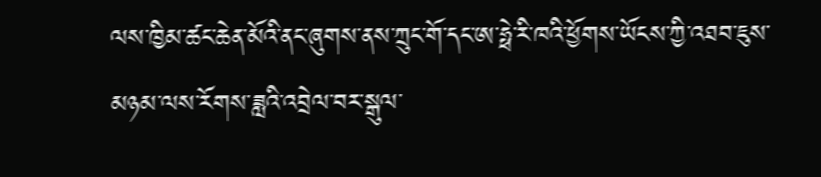ལས་ཁྱིམ་ཚང་ཆེན་མོའི་ནང་ཞུགས་ནས་ཀྲུང་གོ་དང་ཨ་ཧྥེ་རི་ཁའི་ཕྱོགས་ཡོངས་ཀྱི་འཐབ་ཇུས་མཉམ་ལས་རོགས་ཟླའི་འབྲེལ་བར་སྒུལ་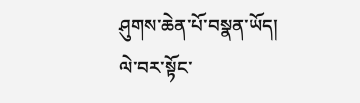ཤུགས་ཆེན་པོ་བསྣན་ཡོད།
ལེ་བར་སྟོང་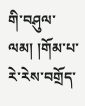གི་བཤུལ་ལམ། །གོམ་པ་རེ་རེས་བགྲོད་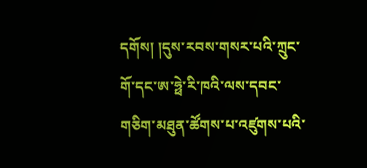དགོས། །དུས་རབས་གསར་པའི་ཀྲུང་གོ་དང་ཨ་ཧྥེ་རི་ཁའི་ལས་དབང་གཅིག་མཐུན་ཚོགས་པ་འཛུགས་པའི་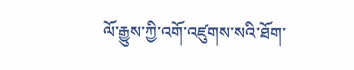ལོ་རྒྱུས་ཀྱི་འགོ་འཛུགས་སའི་ཐོག་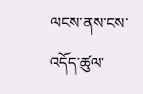ལངས་ནས་ངས་འདོད་ཚུལ་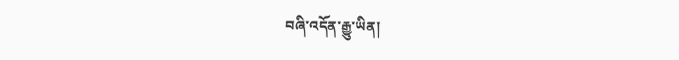བཞི་འདོན་རྒྱུ་ཡིན།